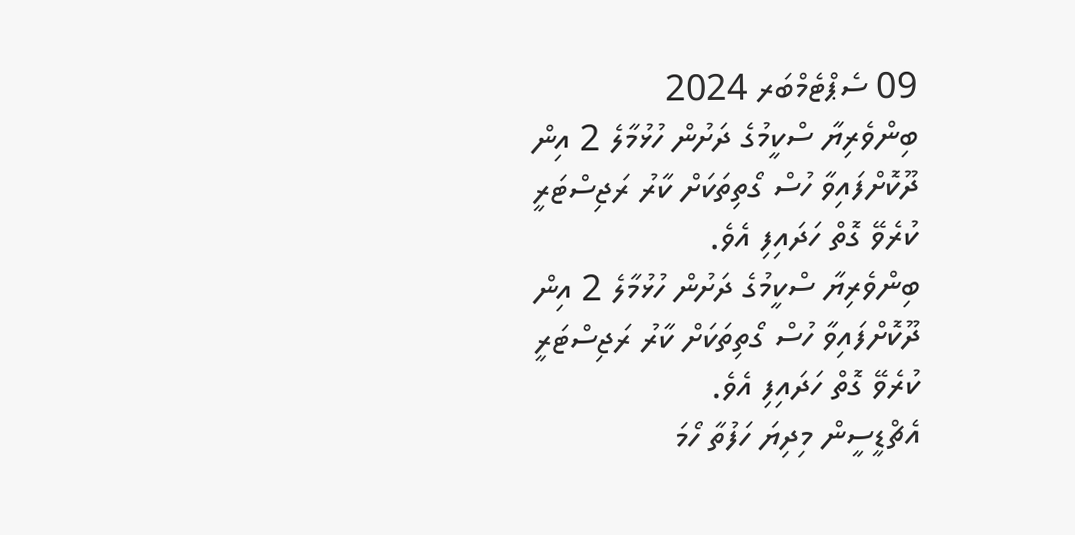09 ސެޕްޓެމްބަރ 2024
ބިންވެރިޔާ ސްކީމުގެ ދަށުން ހުޅުމާލެ 2 އިން ދޫކޮށްފައިވާ ހުސް ގޯތިތަކަށް ކާރު ރަޖިސްޓަރީ ކުރެވޭ ގޮތް ހަދައިފި އެވެ.
ބިންވެރިޔާ ސްކީމުގެ ދަށުން ހުޅުމާލެ 2 އިން ދޫކޮށްފައިވާ ހުސް ގޯތިތަކަށް ކާރު ރަޖިސްޓަރީ ކުރެވޭ ގޮތް ހަދައިފި އެވެ.
އެޗްޑީސީން މިދިޔަ ހަފުތާ ހޯމަ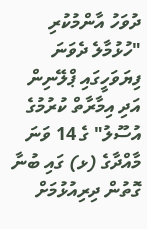ދުވަހު އާންމުކުރި "ހުޅުމާލެ ދެވަނަ ފިޔަވަހީގައި ޕްލޭނިން އަދި އިމާރާތް ކުރުމުގެ އުސޫލު" ގެ 14 ވަނަ މާއްދާގެ (ޅ) ގައި ބުނާ ގޮތުން ދިރިއުޅުމަށް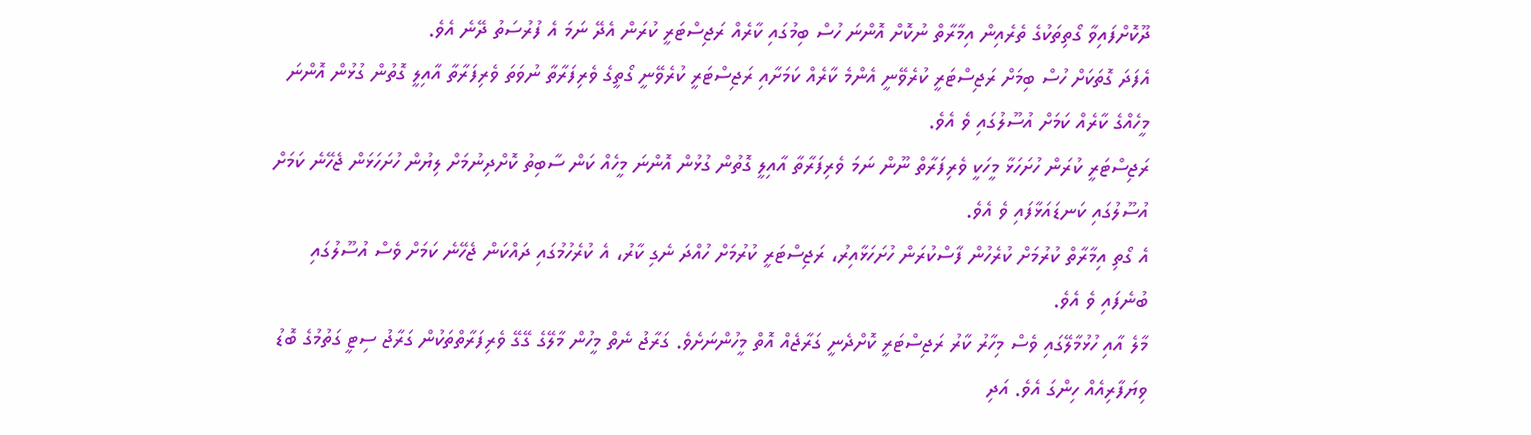ދޫކޮށްފައިވާ ގޯތިތަކުގެ ތެރެއިން އިމާރާތް ނުކޮށް އޮންނަ ހުސް ބިމުގައި ކާރެއް ރަޖިސްޓަރީ ކުރަން އެދޭ ނަމަ އެ ފުރުސަތު ދޭނެ އެވެ.
އެފަދަ ގޮތަކަށް ހުސް ބިމަށް ރަޖިސްޓަރީ ކުރެވޭނީ އެންމެ ކާރެއް ކަމަށާއި ރަޖިސްޓަރީ ކުރެވޭނީ ގޯތީގެ ވެރިފަރާތާ ނުވަތަ ވެރިފަރާތާ އާއިލީ ގޮތުން ގުޅުން އޮންނަ މީހެއްގެ ކާރެއް ކަމަށް އުސޫލުގައި ވެ އެވެ.
ރަޖިސްޓަރީ ކުރަން ހުށަހަޅާ މީހަކީ ވެރިފަރާތް ނޫން ނަމަ ވެރިފަރާތާ އާއިލީ ގޮތުން ގުޅުން އޮންނަ މީހެއް ކަން ސާބިތު ކޮށްދިނުމަށް ލިޔުން ހުށަހަޅަން ޖެހޭނެ ކަމަށް އުސޫލުގައި ކަނޑައަޅާފައި ވެ އެވެ.
އެ ގޯތި އިމާރާތް ކުރުމަށް ކުރެހުން ފާސްކުރަން ހުށަހަޅާއިރު، ރަޖިސްޓަރީ ކުރުމަށް ހުއްދަ ނެގި ކާރު، އެ ކުރެހުމުގައި ދައްކަން ޖެހޭނެ ކަމަށް ވެސް އުސޫލުގައި ބުނެފައި ވެ އެވެ.
މާލެ އާއި ހުޅުމާލޭގައި ވެސް މިހާރު ކާރު ރަޖިސްޓަރީ ކޮށްދެނީ ގަރާޖެއް އޮތް މީހުންނަށެވެ. ގަރާޖު ނެތް މީހުން މާލޭގެ ގޭގޭ ވެރިފަރާތްތަކުން ގަރާޖު ސިޓީ ގަތުމުގެ ބޮޑު ވިޔަފާރިއެއް ހިންގަ އެވެ. އަދި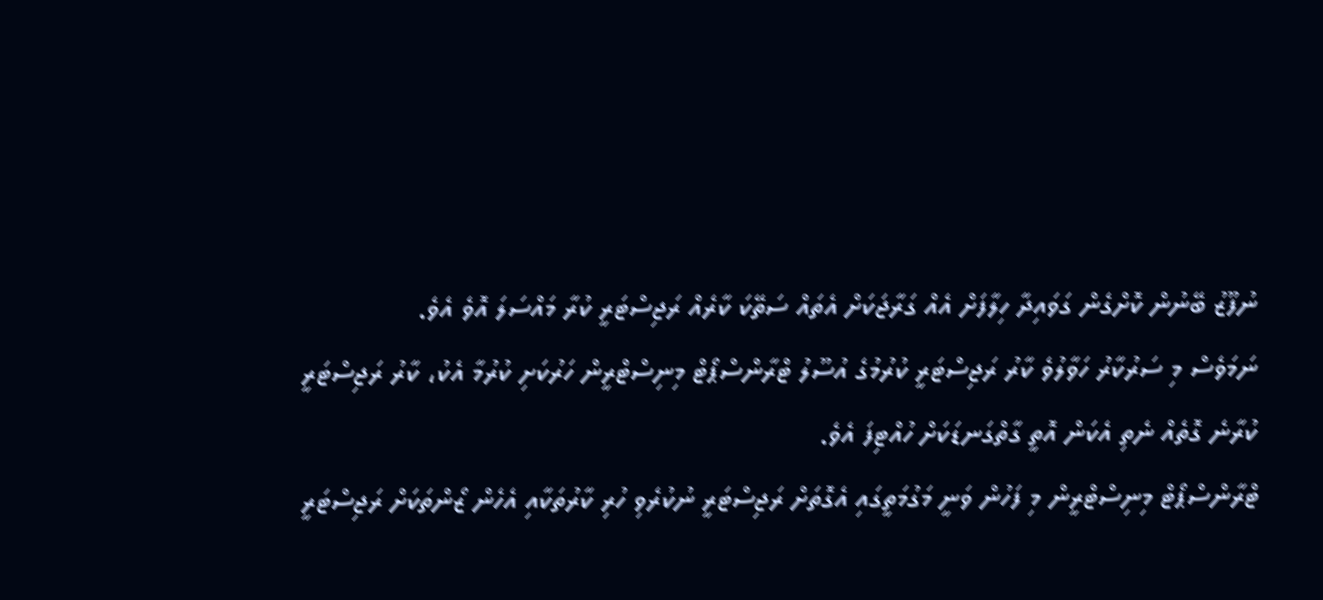ނުފޫޒު ބޭނުން ކޮށްގެން ގަވައިދާ ހިލާފަށް އެއް ގަރާޖަކަށް އެތައް ސަތޭކަ ކާރެއް ރަޖިސްޓަރީ ކުރާ މައްސަލަ އޮވެ އެވެ.
ނަމަވެސް މި ސަރުކާރު ހަވާލުވެ ކާރު ރަޖިސްޓަރީ ކުރުމުގެ އުސޫލު ޓްރާންސްޕޯޓް މިނިސްޓްރީން ހަރުކަށި ކުރުމާ އެކު، ކާރު ރަޖިސްޓަރީ ކުރާނެ ގޮތެއް ނެތި އެކަން އޮތީ ގާތްގަނޑަކަށް ހުއްޓިފަ އެވެ.
ޓްރާންސްޕޯޓް މިނިސްޓްރީން މި ފަހުން ވަނީ މަގުމަތީގައި އެގޮތަށް ރަޖިސްޓަރީ ނުކުރެވި ހުރި ކާރުތަކާއި އެހެން ޒޯންތަކަށް ރަޖިސްޓަރީ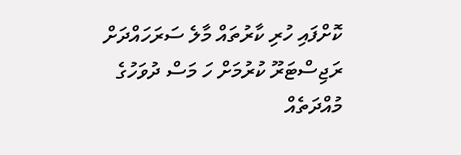ކޮށްފައި ހުރި ކާރުތައް މާލެ ސަރަހައްދަށް ރަޖިސްޓަރޫ ކުރުމަށް ހަ މަސް ދުވަހުގެ މުއްދަތެއް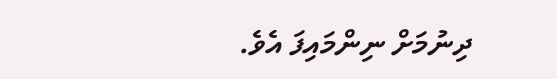ދިނުމަށް ނިންމައިފަ އެވެ.